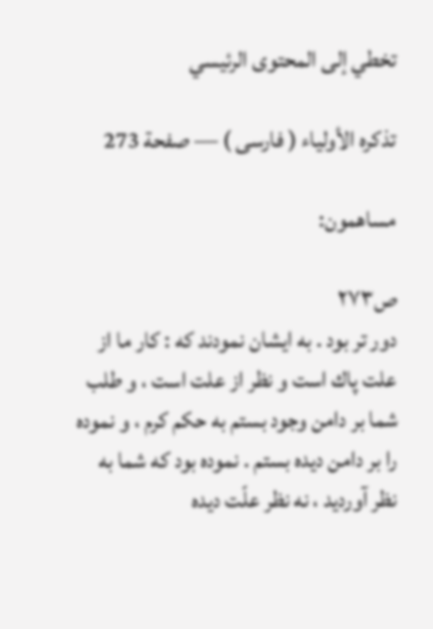تخطي إلى المحتوى الرئيسي

تذكره الأولياء ( فارسى ) — صفحة 273

مساهمون:

ص٢٧٣
دور تر بود . به ايشان نمودند كه : كار ما از علت پاك است و نظر از علت است ، و طلب شما بر دامن وجود بستم به حكم كرم ، و نموده را بر دامن ديده بستم . نموده بود كه شما به نظر آورديد ، نه نظر علّت ديده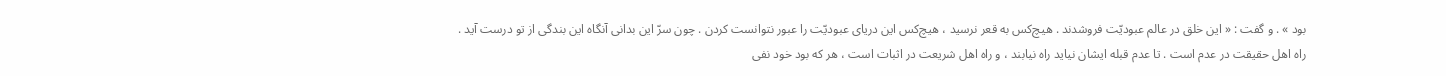بود » . و گفت : « اين خلق در عالم عبوديّت فروشدند . هيچ‌كس به قعر نرسيد ، هيچ‌كس اين درياى عبوديّت را عبور نتوانست كردن . چون سرّ اين بدانى آنگاه اين بندگى از تو درست آيد . راه اهل حقيقت در عدم است . تا عدم قبله ايشان نيايد راه نيابند ، و راه اهل شريعت در اثبات است ، هر كه بود خود نفى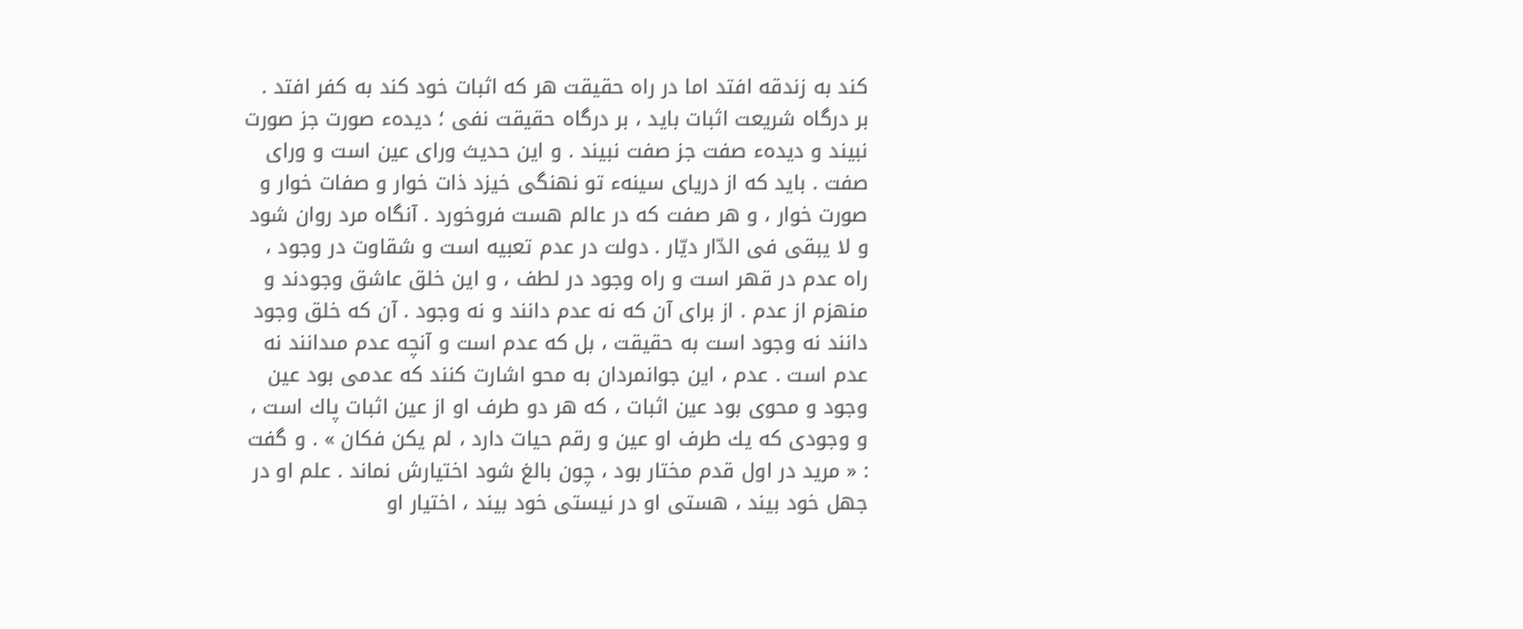كند به زندقه افتد اما در راه حقيقت هر كه اثبات خود كند به كفر افتد . بر درگاه شريعت اثبات بايد ، بر درگاه حقيقت نفى ؛ ديدهء صورت جز صورت نبيند و ديدهء صفت جز صفت نبيند . و اين حديث وراى عين است و وراى صفت . بايد كه از درياى سينهء تو نهنگى خيزد ذات خوار و صفات خوار و صورت خوار ، و هر صفت كه در عالم هست فروخورد . آنگاه مرد روان شود و لا يبقى فى الدّار ديّار . دولت در عدم تعبيه است و شقاوت در وجود ، راه عدم در قهر است و راه وجود در لطف ، و اين خلق عاشق وجودند و منهزم از عدم . از براى آن كه نه عدم دانند و نه وجود . آن كه خلق وجود دانند نه وجود است به حقيقت ، بل كه عدم است و آنچه عدم مىدانند نه عدم است . عدم ، اين جوانمردان به محو اشارت كنند كه عدمى بود عين وجود و محوى بود عين اثبات ، كه هر دو طرف او از عين اثبات پاك است ، و وجودى كه يك طرف او عين و رقم حيات دارد ، لم يكن فكان » . و گفت : « مريد در اول قدم مختار بود ، چون بالغ شود اختيارش نماند . علم او در جهل خود بيند ، هستى او در نيستى خود بيند ، اختيار او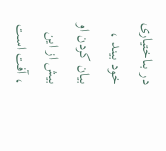در بىاختيارى خود بيند ، بيان كردن او بيش از اين ، آفت است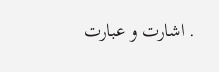. اشارت و عبارت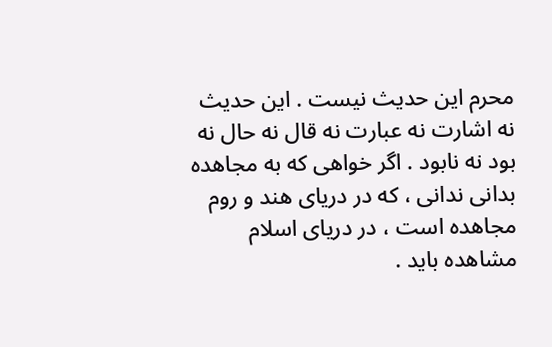محرم اين حديث نيست . اين حديث نه اشارت نه عبارت نه قال نه حال نه بود نه نابود . اگر خواهى كه به مجاهده بدانى ندانى ، كه در درياى هند و روم مجاهده است ، در درياى اسلام مشاهده بايد .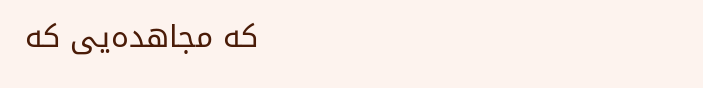كه مجاهده‌يى كه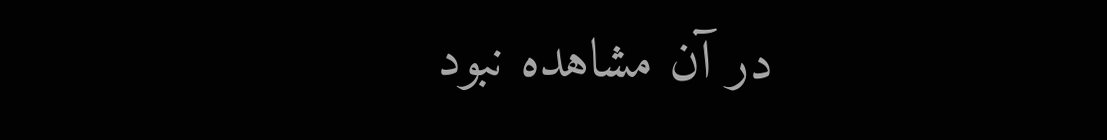در آن مشاهده نبود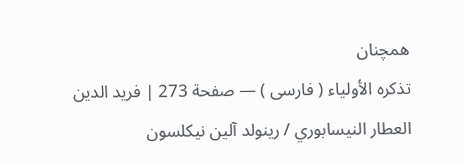همچنان
تذكره الأولياء ( فارسى ) — صفحة 273 | فريد الدين العطار النيسابوري / رينولد آلين نيكلسون